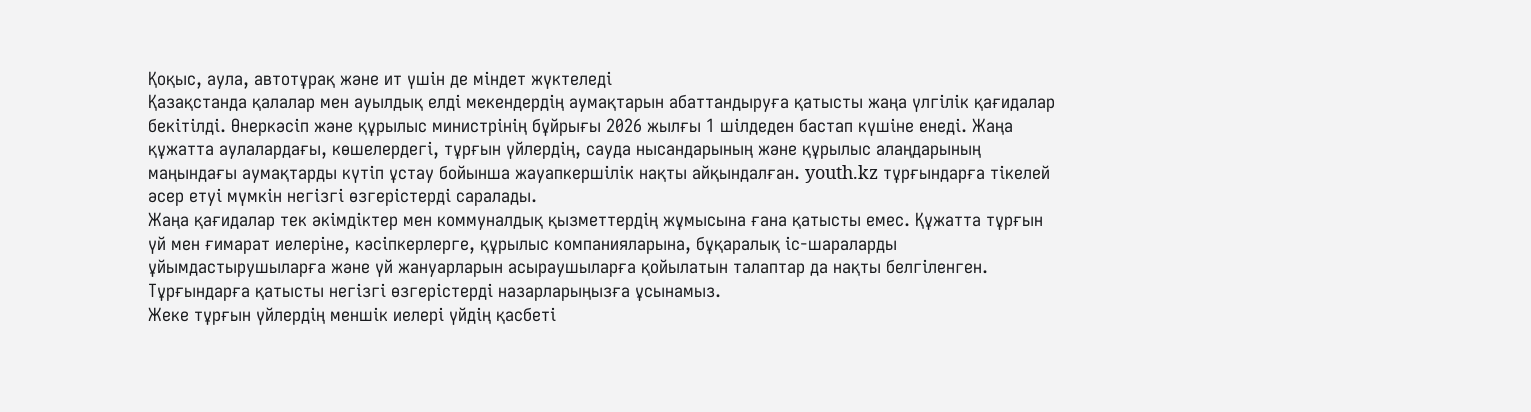Қоқыс, аула, автотұрақ және ит үшін де міндет жүктеледі
Қазақстанда қалалар мен ауылдық елді мекендердің аумақтарын абаттандыруға қатысты жаңа үлгілік қағидалар бекітілді. Өнеркәсіп және құрылыс министрінің бұйрығы 2026 жылғы 1 шілдеден бастап күшіне енеді. Жаңа құжатта аулалардағы, көшелердегі, тұрғын үйлердің, сауда нысандарының және құрылыс алаңдарының маңындағы аумақтарды күтіп ұстау бойынша жауапкершілік нақты айқындалған. youth.kz тұрғындарға тікелей әсер етуі мүмкін негізгі өзгерістерді саралады.
Жаңа қағидалар тек әкімдіктер мен коммуналдық қызметтердің жұмысына ғана қатысты емес. Құжатта тұрғын үй мен ғимарат иелеріне, кәсіпкерлерге, құрылыс компанияларына, бұқаралық іс-шараларды ұйымдастырушыларға және үй жануарларын асыраушыларға қойылатын талаптар да нақты белгіленген.
Тұрғындарға қатысты негізгі өзгерістерді назарларыңызға ұсынамыз.
Жеке тұрғын үйлердің меншік иелері үйдің қасбеті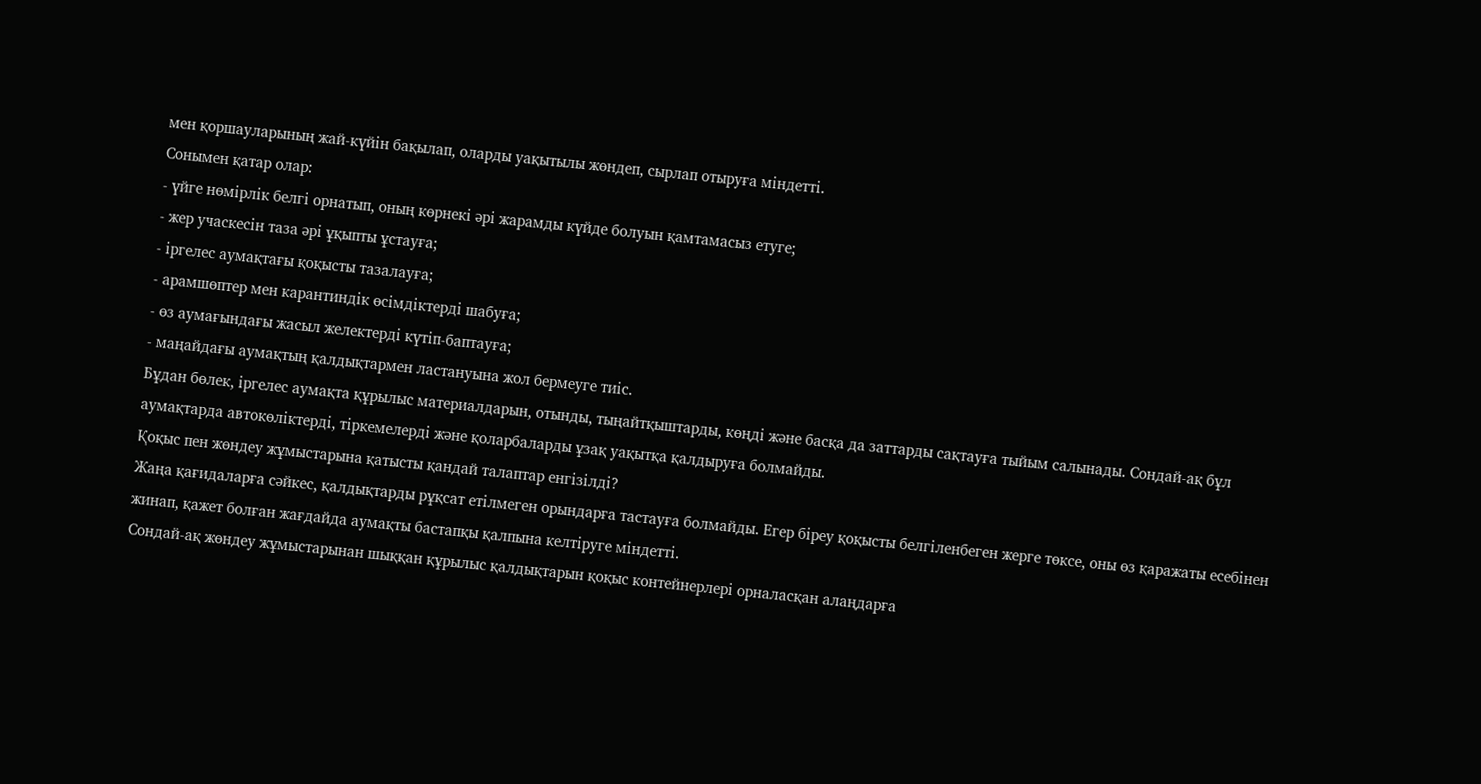мен қоршауларының жай-күйін бақылап, оларды уақытылы жөндеп, сырлап отыруға міндетті.
Сонымен қатар олар:
- үйге нөмірлік белгі орнатып, оның көрнекі әрі жарамды күйде болуын қамтамасыз етуге;
- жер учаскесін таза әрі ұқыпты ұстауға;
- іргелес аумақтағы қоқысты тазалауға;
- арамшөптер мен карантиндік өсімдіктерді шабуға;
- өз аумағындағы жасыл желектерді күтіп-баптауға;
- маңайдағы аумақтың қалдықтармен ластануына жол бермеуге тиіс.
Бұдан бөлек, іргелес аумақта құрылыс материалдарын, отынды, тыңайтқыштарды, көңді және басқа да заттарды сақтауға тыйым салынады. Сондай-ақ бұл аумақтарда автокөліктерді, тіркемелерді және қоларбаларды ұзақ уақытқа қалдыруға болмайды.
Қоқыс пен жөндеу жұмыстарына қатысты қандай талаптар енгізілді?
Жаңа қағидаларға сәйкес, қалдықтарды рұқсат етілмеген орындарға тастауға болмайды. Егер біреу қоқысты белгіленбеген жерге төксе, оны өз қаражаты есебінен жинап, қажет болған жағдайда аумақты бастапқы қалпына келтіруге міндетті.
Сондай-ақ жөндеу жұмыстарынан шыққан құрылыс қалдықтарын қоқыс контейнерлері орналасқан алаңдарға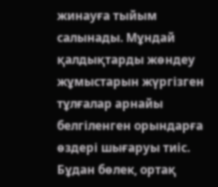жинауға тыйым салынады. Мұндай қалдықтарды жөндеу жұмыстарын жүргізген тұлғалар арнайы белгіленген орындарға өздері шығаруы тиіс.
Бұдан бөлек, ортақ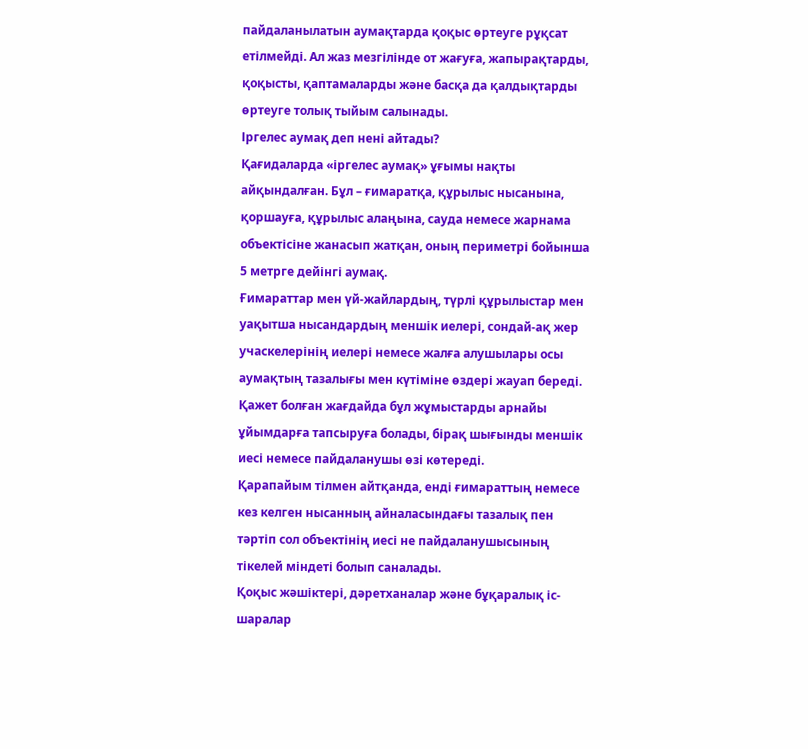пайдаланылатын аумақтарда қоқыс өртеуге рұқсат етілмейді. Ал жаз мезгілінде от жағуға, жапырақтарды, қоқысты, қаптамаларды және басқа да қалдықтарды өртеуге толық тыйым салынады.
Іргелес аумақ деп нені айтады?
Қағидаларда «іргелес аумақ» ұғымы нақты айқындалған. Бұл – ғимаратқа, құрылыс нысанына, қоршауға, құрылыс алаңына, сауда немесе жарнама объектісіне жанасып жатқан, оның периметрі бойынша 5 метрге дейінгі аумақ.
Ғимараттар мен үй-жайлардың, түрлі құрылыстар мен уақытша нысандардың меншік иелері, сондай-ақ жер учаскелерінің иелері немесе жалға алушылары осы аумақтың тазалығы мен күтіміне өздері жауап береді. Қажет болған жағдайда бұл жұмыстарды арнайы ұйымдарға тапсыруға болады, бірақ шығынды меншік иесі немесе пайдаланушы өзі көтереді.
Қарапайым тілмен айтқанда, енді ғимараттың немесе кез келген нысанның айналасындағы тазалық пен тәртіп сол объектінің иесі не пайдаланушысының тікелей міндеті болып саналады.
Қоқыс жәшіктері, дәретханалар және бұқаралық іс-шаралар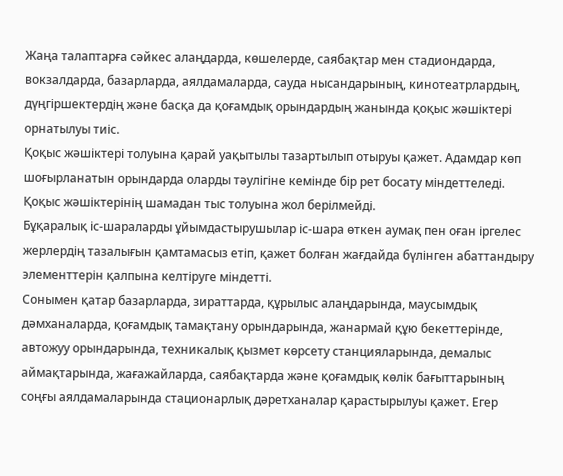Жаңа талаптарға сәйкес алаңдарда, көшелерде, саябақтар мен стадиондарда, вокзалдарда, базарларда, аялдамаларда, сауда нысандарының, кинотеатрлардың, дүңгіршектердің және басқа да қоғамдық орындардың жанында қоқыс жәшіктері орнатылуы тиіс.
Қоқыс жәшіктері толуына қарай уақытылы тазартылып отыруы қажет. Адамдар көп шоғырланатын орындарда оларды тәулігіне кемінде бір рет босату міндеттеледі. Қоқыс жәшіктерінің шамадан тыс толуына жол берілмейді.
Бұқаралық іс-шараларды ұйымдастырушылар іс-шара өткен аумақ пен оған іргелес жерлердің тазалығын қамтамасыз етіп, қажет болған жағдайда бүлінген абаттандыру элементтерін қалпына келтіруге міндетті.
Сонымен қатар базарларда, зираттарда, құрылыс алаңдарында, маусымдық дәмханаларда, қоғамдық тамақтану орындарында, жанармай құю бекеттерінде, автожуу орындарында, техникалық қызмет көрсету станцияларында, демалыс аймақтарында, жағажайларда, саябақтарда және қоғамдық көлік бағыттарының соңғы аялдамаларында стационарлық дәретханалар қарастырылуы қажет. Егер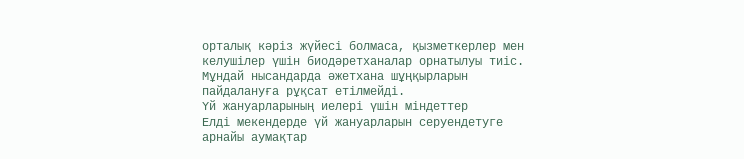орталық кәріз жүйесі болмаса, қызметкерлер мен келушілер үшін биодәретханалар орнатылуы тиіс. Мұндай нысандарда әжетхана шұңқырларын пайдалануға рұқсат етілмейді.
Үй жануарларының иелері үшін міндеттер
Елді мекендерде үй жануарларын серуендетуге арнайы аумақтар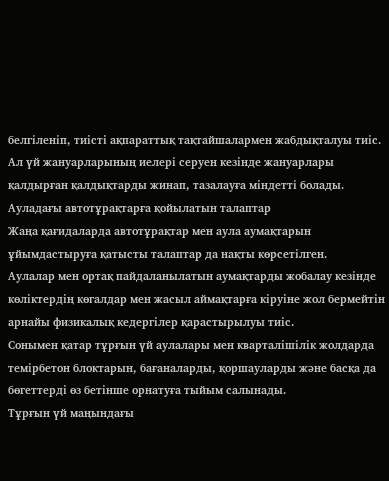белгіленіп, тиісті ақпараттық тақтайшалармен жабдықталуы тиіс.
Ал үй жануарларының иелері серуен кезінде жануарлары қалдырған қалдықтарды жинап, тазалауға міндетті болады.
Ауладағы автотұрақтарға қойылатын талаптар
Жаңа қағидаларда автотұрақтар мен аула аумақтарын ұйымдастыруға қатысты талаптар да нақты көрсетілген.
Аулалар мен ортақ пайдаланылатын аумақтарды жобалау кезінде көліктердің көгалдар мен жасыл аймақтарға кіруіне жол бермейтін арнайы физикалық кедергілер қарастырылуы тиіс.
Сонымен қатар тұрғын үй аулалары мен кварталішілік жолдарда темірбетон блоктарын, бағаналарды, қоршауларды және басқа да бөгеттерді өз бетінше орнатуға тыйым салынады.
Тұрғын үй маңындағы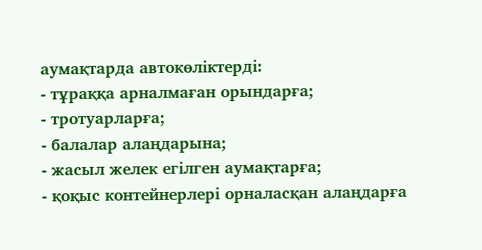аумақтарда автокөліктерді:
- тұраққа арналмаған орындарға;
- тротуарларға;
- балалар алаңдарына;
- жасыл желек егілген аумақтарға;
- қоқыс контейнерлері орналасқан алаңдарға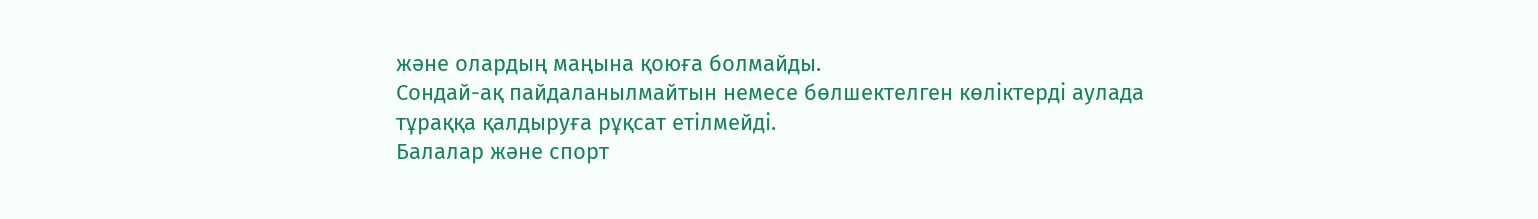және олардың маңына қоюға болмайды.
Сондай-ақ пайдаланылмайтын немесе бөлшектелген көліктерді аулада тұраққа қалдыруға рұқсат етілмейді.
Балалар және спорт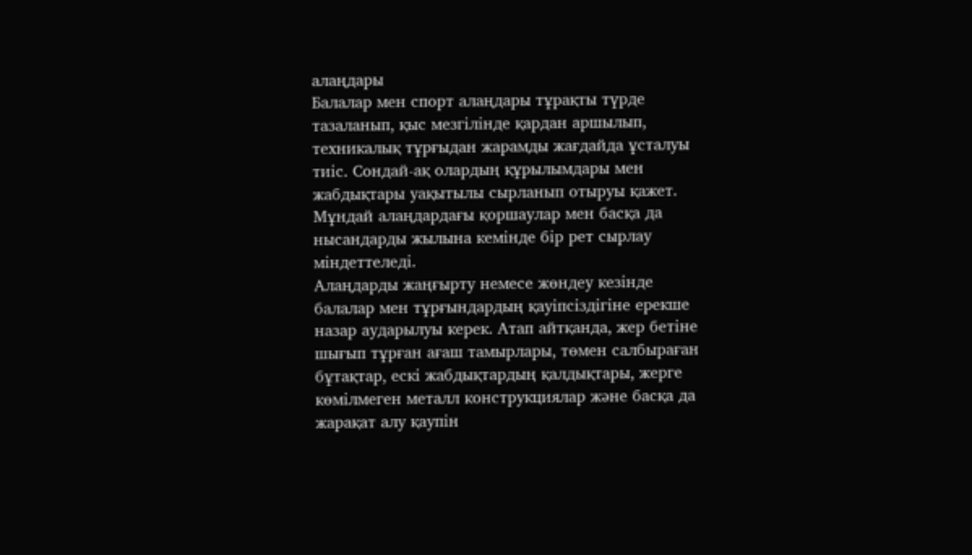алаңдары
Балалар мен спорт алаңдары тұрақты түрде тазаланып, қыс мезгілінде қардан аршылып, техникалық тұрғыдан жарамды жағдайда ұсталуы тиіс. Сондай-ақ олардың құрылымдары мен жабдықтары уақытылы сырланып отыруы қажет.
Мұндай алаңдардағы қоршаулар мен басқа да нысандарды жылына кемінде бір рет сырлау міндеттеледі.
Алаңдарды жаңғырту немесе жөндеу кезінде балалар мен тұрғындардың қауіпсіздігіне ерекше назар аударылуы керек. Атап айтқанда, жер бетіне шығып тұрған ағаш тамырлары, төмен салбыраған бұтақтар, ескі жабдықтардың қалдықтары, жерге көмілмеген металл конструкциялар және басқа да жарақат алу қаупін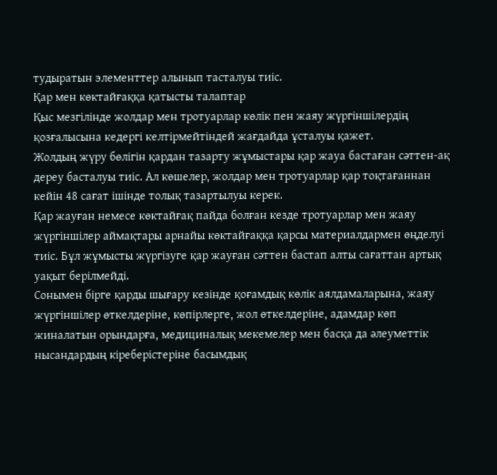тудыратын элементтер алынып тасталуы тиіс.
Қар мен көктайғаққа қатысты талаптар
Қыс мезгілінде жолдар мен тротуарлар көлік пен жаяу жүргіншілердің қозғалысына кедергі келтірмейтіндей жағдайда ұсталуы қажет.
Жолдың жүру бөлігін қардан тазарту жұмыстары қар жауа бастаған сәттен-ақ дереу басталуы тиіс. Ал көшелер, жолдар мен тротуарлар қар тоқтағаннан кейін 48 сағат ішінде толық тазартылуы керек.
Қар жауған немесе көктайғақ пайда болған кезде тротуарлар мен жаяу жүргіншілер аймақтары арнайы көктайғаққа қарсы материалдармен өңделуі тиіс. Бұл жұмысты жүргізуге қар жауған сәттен бастап алты сағаттан артық уақыт берілмейді.
Сонымен бірге қарды шығару кезінде қоғамдық көлік аялдамаларына, жаяу жүргіншілер өткелдеріне, көпірлерге, жол өткелдеріне, адамдар көп жиналатын орындарға, медициналық мекемелер мен басқа да әлеуметтік нысандардың кіреберістеріне басымдық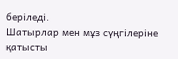беріледі.
Шатырлар мен мұз сүңгілеріне қатысты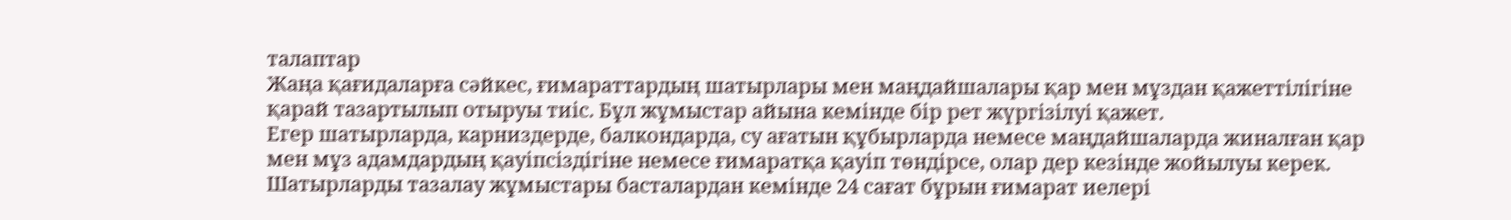талаптар
Жаңа қағидаларға сәйкес, ғимараттардың шатырлары мен маңдайшалары қар мен мұздан қажеттілігіне қарай тазартылып отыруы тиіс. Бұл жұмыстар айына кемінде бір рет жүргізілуі қажет.
Егер шатырларда, карниздерде, балкондарда, су ағатын құбырларда немесе маңдайшаларда жиналған қар мен мұз адамдардың қауіпсіздігіне немесе ғимаратқа қауіп төндірсе, олар дер кезінде жойылуы керек.
Шатырларды тазалау жұмыстары басталардан кемінде 24 сағат бұрын ғимарат иелері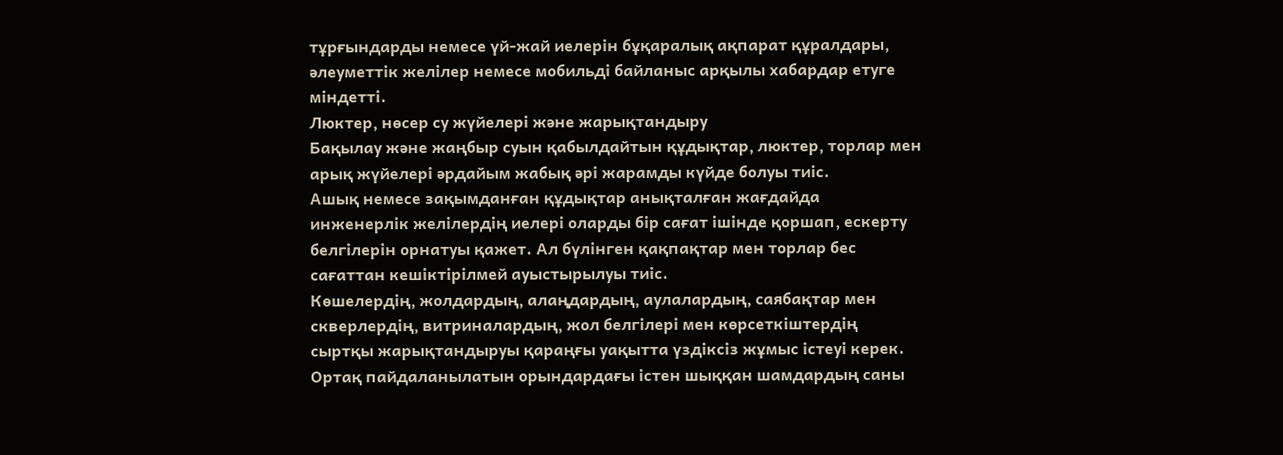тұрғындарды немесе үй-жай иелерін бұқаралық ақпарат құралдары, әлеуметтік желілер немесе мобильді байланыс арқылы хабардар етуге міндетті.
Люктер, нөсер су жүйелері және жарықтандыру
Бақылау және жаңбыр суын қабылдайтын құдықтар, люктер, торлар мен арық жүйелері әрдайым жабық әрі жарамды күйде болуы тиіс.
Ашық немесе зақымданған құдықтар анықталған жағдайда инженерлік желілердің иелері оларды бір сағат ішінде қоршап, ескерту белгілерін орнатуы қажет. Ал бүлінген қақпақтар мен торлар бес сағаттан кешіктірілмей ауыстырылуы тиіс.
Көшелердің, жолдардың, алаңдардың, аулалардың, саябақтар мен скверлердің, витриналардың, жол белгілері мен көрсеткіштердің сыртқы жарықтандыруы қараңғы уақытта үздіксіз жұмыс істеуі керек.
Ортақ пайдаланылатын орындардағы істен шыққан шамдардың саны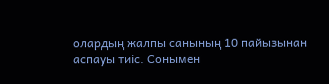олардың жалпы санының 10 пайызынан аспауы тиіс. Сонымен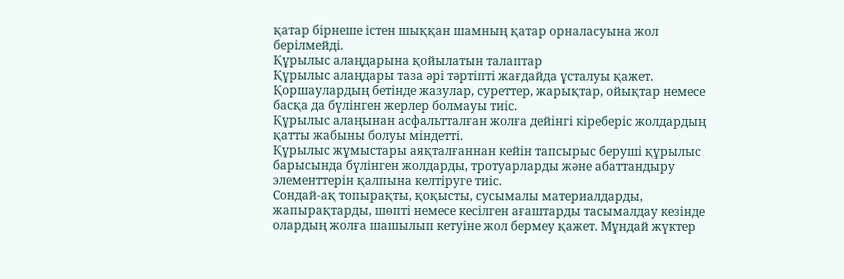қатар бірнеше істен шыққан шамның қатар орналасуына жол берілмейді.
Құрылыс алаңдарына қойылатын талаптар
Құрылыс алаңдары таза әрі тәртіпті жағдайда ұсталуы қажет. Қоршаулардың бетінде жазулар, суреттер, жарықтар, ойықтар немесе басқа да бүлінген жерлер болмауы тиіс.
Құрылыс алаңынан асфальтталған жолға дейінгі кіреберіс жолдардың қатты жабыны болуы міндетті.
Құрылыс жұмыстары аяқталғаннан кейін тапсырыс беруші құрылыс барысында бүлінген жолдарды, тротуарларды және абаттандыру элементтерін қалпына келтіруге тиіс.
Сондай-ақ топырақты, қоқысты, сусымалы материалдарды, жапырақтарды, шөпті немесе кесілген ағаштарды тасымалдау кезінде олардың жолға шашылып кетуіне жол бермеу қажет. Мұндай жүктер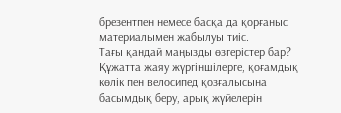брезентпен немесе басқа да қорғаныс материалымен жабылуы тиіс.
Тағы қандай маңызды өзгерістер бар?
Құжатта жаяу жүргіншілерге, қоғамдық көлік пен велосипед қозғалысына басымдық беру, арық жүйелерін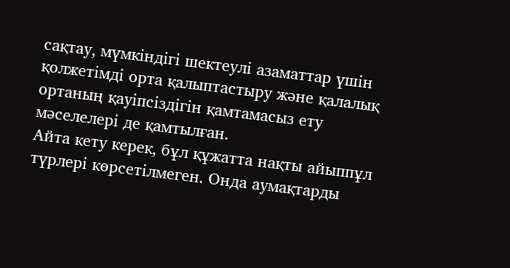сақтау, мүмкіндігі шектеулі азаматтар үшін қолжетімді орта қалыптастыру және қалалық ортаның қауіпсіздігін қамтамасыз ету мәселелері де қамтылған.
Айта кету керек, бұл құжатта нақты айыппұл түрлері көрсетілмеген. Онда аумақтарды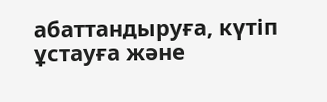абаттандыруға, күтіп ұстауға және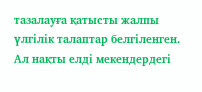тазалауға қатысты жалпы үлгілік талаптар белгіленген. Ал нақты елді мекендердегі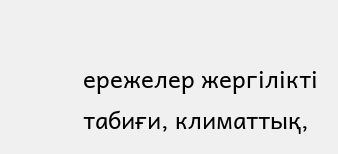ережелер жергілікті табиғи, климаттық,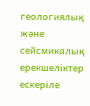геологиялық және сейсмикалық ерекшеліктер ескеріле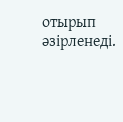отырып әзірленеді.